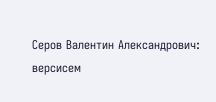Серов Валентин Александрович: версисем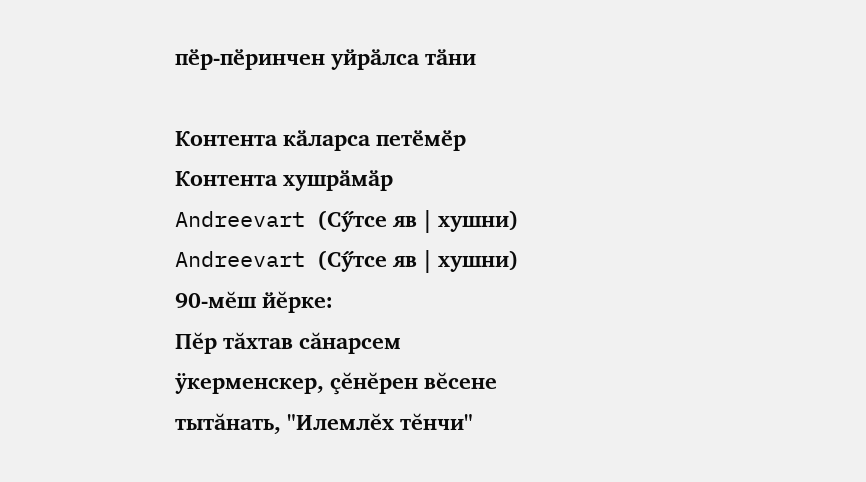пӗр-пӗринчен уйрӑлса тӑни

Контента кӑларса петӗмӗр Контента хушрӑмӑр
Andreevart (Сӳтсе яв | хушни)
Andreevart (Сӳтсе яв | хушни)
90-мĕш йĕрке:
Пĕр тăхтав сăнарсем ÿкерменскер, çĕнĕрен вĕсене тытăнать, "Илемлĕх тĕнчи"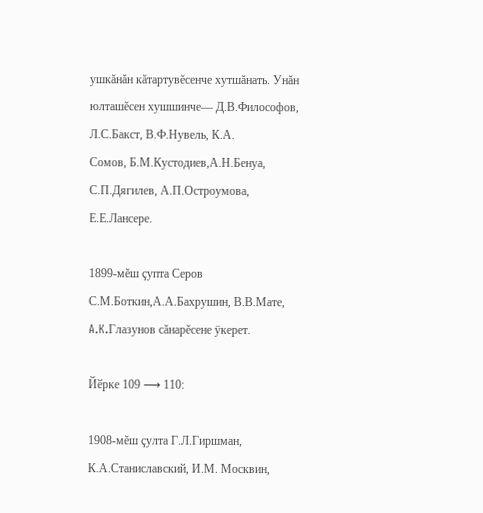ушкăнăн кăтартувĕсенче хутшăнать. Унăн юлташĕсен хушшинче— Д.В.Философов, Л.С.Бакст, В.Ф.Нувель, К.А.
Сомов, Б.М.Кустодиев,А.Н.Бенуа, С.П.Дягилев, А.П.Остроумова, Е.Е.Лансере.

1899-мĕш çупта Серов С.М.Боткин,А.А.Бахрушин, В.В.Мате, A.K.Глазунов сăнарĕсене ÿкерет.

Йӗрке 109 ⟶ 110:

1908-мĕш çулта Г.Л.Гиршман, К.А.Станиславский, И.М. Москвин,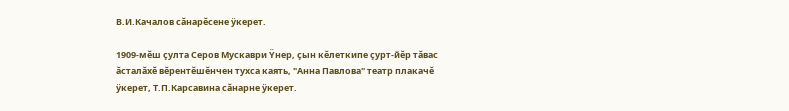В.И.Качалов сăнарĕсене ÿкерет.

1909-мĕш çулта Серов Мускаври Ÿнер, çын кĕлеткипе çурт-йĕр тăвас ăсталăхĕ вĕрентĕшĕнчен тухса каять, "Анна Павлова" театр плакачĕ ÿкерет, Т.П.Карсавина сăнарне ÿкерет.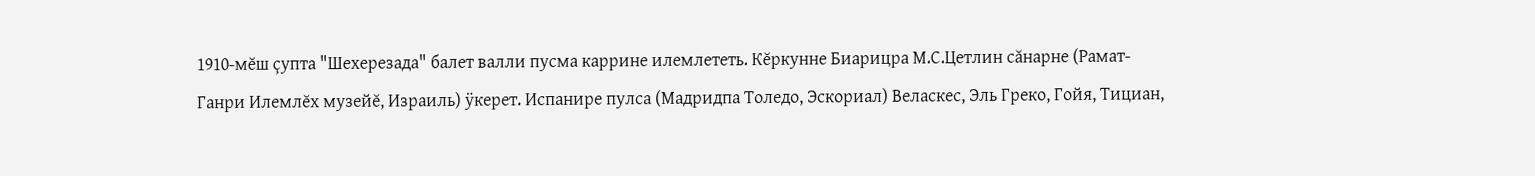1910-мĕш çупта "Шехерезада" балет валли пусма каррине илемлететь. Кĕркунне Биарицра М.С.Цетлин сăнарне (Рамат-Ганри Илемлĕх музейĕ, Израиль) ÿкерет. Испанире пулса (Мадридпа Толедо, Эскориал) Веласкес, Эль Греко, Гойя, Тициан,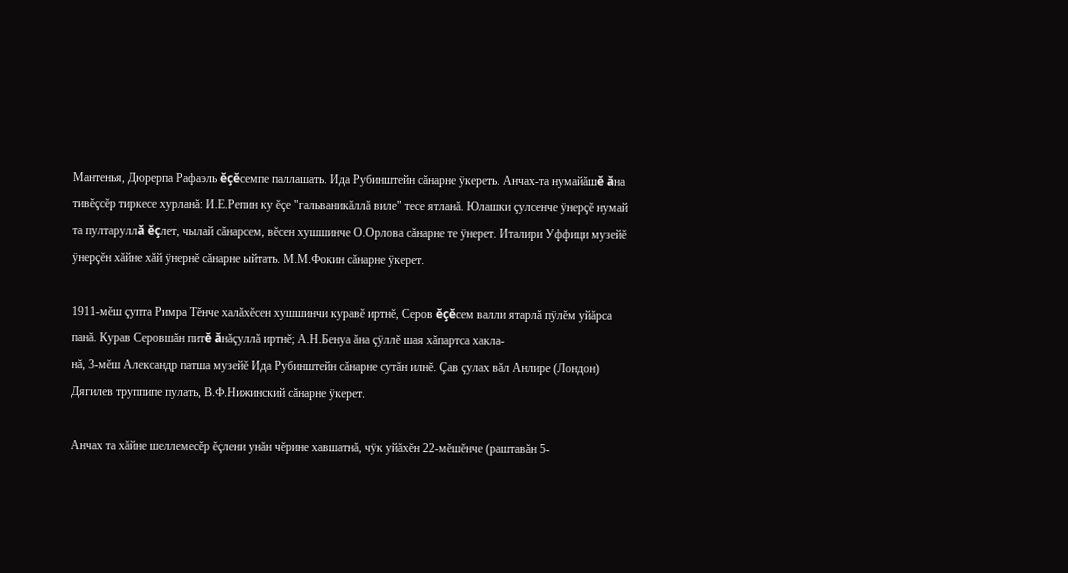Мантенья, Дюрерпа Рафаэль ĕçĕсемпе паллашать. Ида Рубинштейн сăнарне ÿкереть. Анчах-та нумайăшĕ ăна тивĕçсĕр тиркесе хурланă: И.Е.Репин ку ĕçе "гальваникăллă виле" тесе ятланă. Юлашки çулсенче ÿнерçĕ нумай та пултаруллă ĕçлет, чылай сăнарсем, вĕсен хушшинче О.Орлова сăнарне те ÿнерет. Италири Уффици музейĕ ÿнерçĕн хăйне хăй ÿнернĕ сăнарне ыйтать. М.М.Фокин сăнарне ÿкерет.

1911-мĕш çупта Римра Тĕнче халăхĕсен хушшинчи куравĕ иртнĕ, Серов ĕçĕсем валли ятарлă пÿлĕм уйăрса панă. Курав Серовшăн питĕ ăнăçуллă иртнĕ; А.Н.Бенуа ăна çÿллĕ шая хăпартса хакла-
нă, 3-мĕш Александр патша музейĕ Ида Рубинштейн сăнарне сутăн илнĕ. Çав çулах вăл Анлире (Лондон) Дягилев труппипе пулать, В.Ф.Нижинский сăнарне ÿкерет.

Анчах та хăйне шеллемесĕр ĕçлени унăн чĕрине хавшатнă, чÿк уйăхĕн 22-мĕшĕнче (раштавăн 5-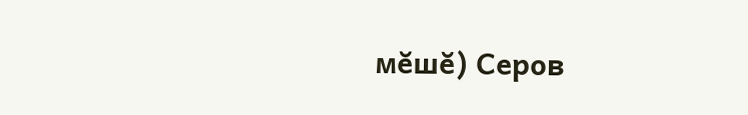мĕшĕ) Серов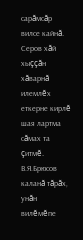сарăмсăр вилсе кайнă. Серов хăй хыççăн хăварнă илемлĕх еткерне кирлĕ шая лартма сăмах та çитмĕ. В.Я.Брюсов каланă тăрăх, унăн вилĕмĕпе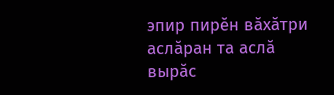эпир пирĕн вăхăтри аслăран та аслă вырăс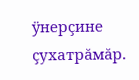ÿнерçине çухатрăмăр.